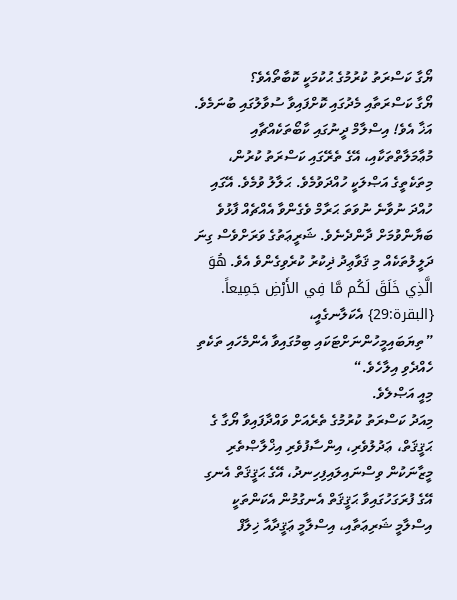ޔޯގާ ކަސްރަތު ކުރުމުގެ ޙުކުމަކީ ކޮބާތޯއެވެ؟
ޔޯގާ ކަސްރަތާއި މެދުގައި ކޮށްފައިވާ ސުވާލުގައި ބުނަމެވެ.
އަޚާ އެވެ! އިސްލާމް ދީނުގައި ކާބޯތަކެއްޗާއި މުޢާމަލާތްތަކާއި، އޭގެ ތެރޭގައި ކަސްރަތު ކުރުން، މިތަކެތީގެ އަޞްލަކީ ހުއްދަވުމެވެ. ޙަލާލު ވުމެވެ. އޭގައި ހުއްދަ ނުވާނެ ނުވަތަ ޙަރާމް ވެގެންވާ އެއްޗެއް ފާޅުވެ ބަޔާންވުމަށް ދާންދެނެވެ. ޝަރީޢަތުގެ ވަރަށްވެސް ގިނަ ދަލީލުތަކެއް މި ޤަވާޢިދު ޛިކުރު ކުރެވިގެންވެ އެވެ. هُوَ الَّذِي خَلَقَ لَكُم مَّا فِي الأَرْضِ جَمِيعاً. {البقرة:29} އެކަލާނގެއީ، ”ތިޔަބައިމީހުންނަށްޓަކައި ބިމުގައިވާ އެންމެހައި ތަކެތި ހެއްދެވި އިލާހެވެ.“
މިއީ އަޞްލެވެ.
މިއަދު ކަސްރަތު ކުރުމުގެ ތެރެއަށް ވައްދާފައިވާ ޔޯގާ ގެ ޙަޤީޤަތް، ޢަދުލުވެރި، އިންސާފުވެރި އިޚްލާޞްތެރި މީޒާނަކުން ވިސްނައިލައިފިހިނދު، އޭގެ ޙަޤީޤަތް އެނގި އޭގެ ފުރަގަހުގައިވާ ޙަޤީޤަތް އެނގުމުން އެކަންތަކީ އިސްލާމީ ޝަރިޢަތާއި، އިސްލާމީ ޢަޤީދާއާ ޚިލާފް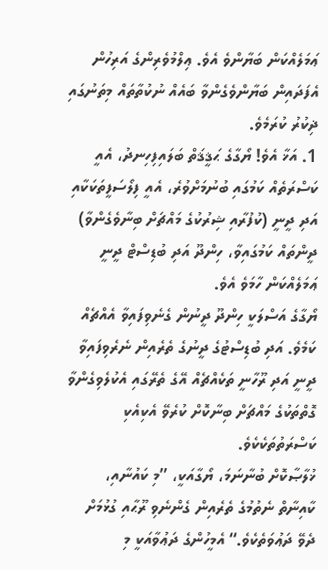ޢަމަލެއްކަން ބަޔާންވެ އެވެ. ޢިލްމުވެރިންގެ އަރިހުން އެފަދައިން ބަޔާންވެގެންވާ ބައެއް ނުކުތާތައް މިތަނުގައި ޛިކުރު ކުރަމެވެ.
1. އަޚާ އެވެ! ޔޯގާގެ ޙަޤީޤަތް ބަލައިފިހިނދު، އެއީ ކަސްރަތެއް ކަމުގައި ބުނުމަށްވުރެ، އެއީ ފިލޯސަފީތަކަކާއި އަދި ދީނީ (ކުފުރާއި ޝިރުކުގެ މައްޗަށް ބިނާވެގެންވާ) ދީންތައް ކަމުގައިވާ، ހިންދޫ އަދި ބުޑިސްޓް ދީނީ ޢަމަލެއްކަން ހާމަވެ އެވެ.
ޔޯގާގެ އަސްލަކީ ހިންދޫ ދީނުން ގެނެވިފައިވާ އެއްޗެއް ކަމެވެ. އަދި ބުޑިސްޓުގެ ދީނުގެ ތެރެއިން ނެރެވިފައިވާ ދީނީ އަދި ރޫހާނީ ތަކެއްޗެއް އޭގެ ތެރޭގައި އެކުލެވިގެންވާ ގޮތްތަކުގެ މައްޗަށް ބިނާކޮށް ކުރެވޭ އެކިއެކި ކަސްރަތުތަކެކެވެ.
ޚުލާޞާކޮށް ބުނާނަމަ، ޔޯގާއަކީ، ”މި ކައުނާއި، ކާއިނާތް ނެތުމުގެ ތެރެއިން ގެންނެވި ރޫޙާއި ގުޅުމަށް ދެވޭ ދަޢުވަތެކެވެ.“ އެމީހުންގެ ދަޢުވާއަކީ މި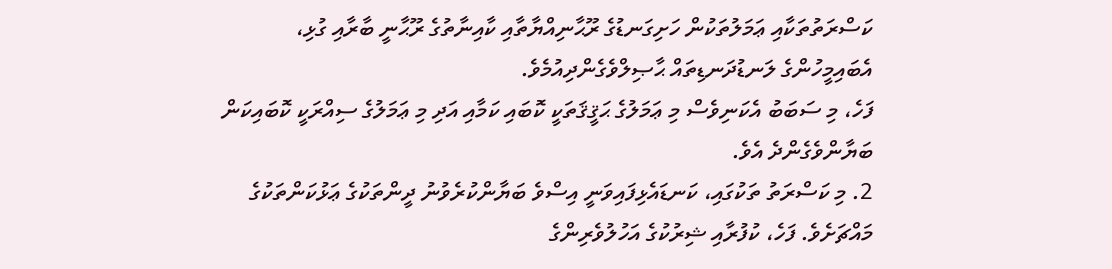ކަސްރަތުތަކާއި ޢަމަލުތަކުން ހަށިގަނޑުގެ ރޫޙާނިއްޔާތާއި ކާއިނާތުގެ ރޫޙާނީ ބާރާއި ގުޅި، އެބައިމީހުންގެ ލަނޑުދަނޑިތައް ޙާޞިލްވެގެންދިއުމެވެ.
ފަހެ، މި ސަބަބު އެކަނިވެސް މި ޢަމަލުގެ ޙަޤީޤަތަކީ ކޮބައި ކަމާއި އަދި މި ޢަމަލުގެ ސިއްރަކީ ކޮބައިކަން ބަޔާންވެގެންދެ އެވެ.
2. މި ކަސްރަތު ތަކުގައި، ކަނޑައެޅިފައިވަނީ އިސްވެ ބަޔާންކުރެވުނު ދީންތަކުގެ ޢަޅުކަންތަކުގެ މައްޗަށެވެ. ފަހެ، ކުފުރާއި ޝިރުކުގެ އަހުލުވެރިންގެ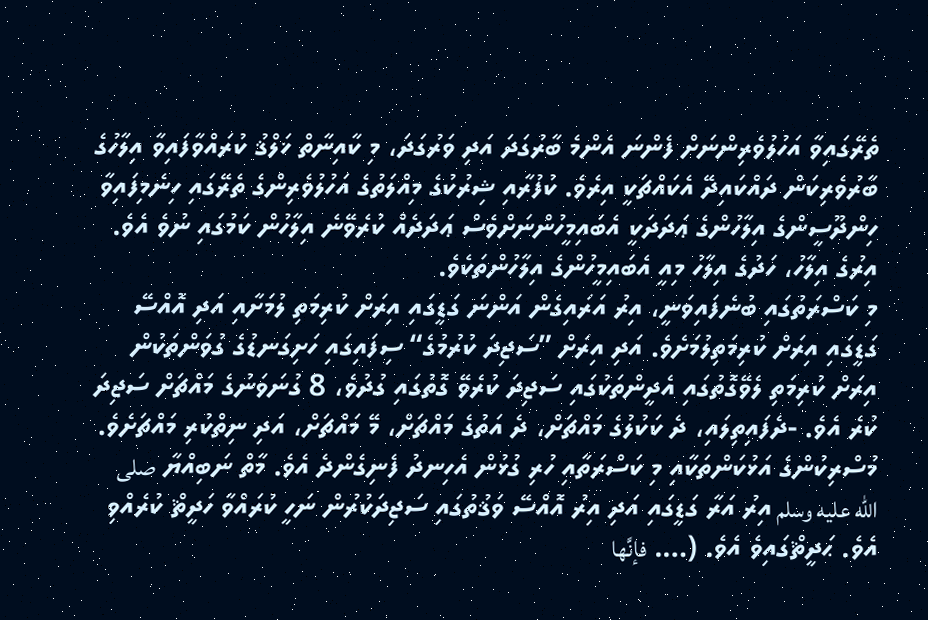ތެރޭގައިވާ އަހުލުވެރިންނަށް ފެންނަ އެންމެ ބާރުގަދަ އަދި ވަރުގަދަ، މި ކާއިނާތް ޚަލްޤު ކުރައްވާފައިވާ އިލާހުގެ ބާރުވެރިކަން ދައްކައިދޭ އެކައްޗަކީ އިރެވެ. ކުފުރާއި ޝިރުކުގެ މިއްލަތުގެ އަހުލުވެރިންގެ ތެރޭގައި ހިނެމިފައިވާ ހިންދޫސީންގެ އިލާހުންގެ ޢަދަދަކީ އެބައިމީހުންނަށްވެސް ޢަދަދެއް ކުރެވޭނެ އިލާހުން ކަމުގައި ނުވެ އެވެ. އިރުގެ އިލާހު، ހަދުގެ އިލާހު މިއީ އެބައިމީހުންގެ އިލާހުންތަކެވެ.
މި ކަސްރަތުގައި ބުނެފައިވަނީ، އިރު އަރައިގެން އަންނަ ގަޑީގައި އިރަށް ކުރިމަތި ލުމަށާއި އަދި އޮއްސޭ ގަޑީގައި އިރަށް ކުރިމަތިލުމަށެވެ. އަދި އިރަށް ”ސަޖިދަ ކުރުމުގެ“ ސިފައިގައި ހަށިގަނޑުގެ ގުވަންތަކުން އިރަށް ކުރިމަތި ލެވޭގޮތުގައި އެދީންތަކުގައި ސަޖިދަ ކުރެވޭ ގޮތުގައި ގުދުވެ، 8 ގުނަވަނުގެ މައްޗަށް ސަޖިދަ ކުރެ އެވެ. -ދެފައިތިލައި، ދެ ކަކުލުގެ މައްޗަށް، ދެ އަތުގެ މައްޗަށް، މޭ މައްޗަށް، އަދި ނިތްކުރި މައްޗަށެވެ.
މުސްރިކުންގެ އަޅުކަންތަކާއި މި ކަސްރަތާއި ހުރި ގުޅުން އެހިނދު ފެނިގެންދެ އެވެ. މާތް ނަބިއްޔާ صلى الله عليه وسلم އިރު އަރާ ގަޑީގައި އަދި އިރު އޮއްސޭ ވަޤުތުގައި ސަޖިދަކުރުން ނަހީ ކުރައްވާ ހަދީޘް ކުރެއްވި އެވެ. ޙަދީޘްގައިވެ އެވެ. (…. فإنَّها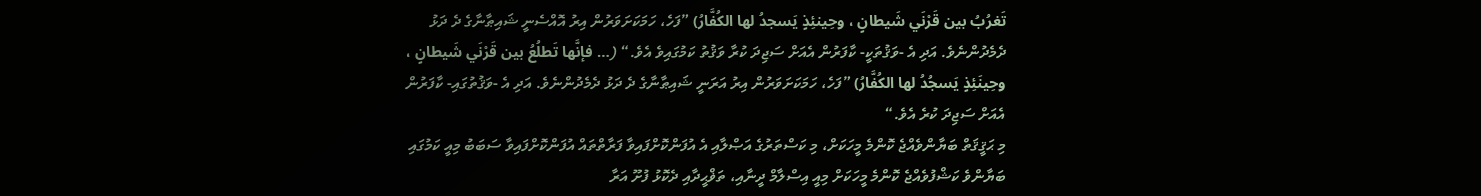تَغرُبُ بين قَرْنَي شَيطانٍ ، وحِينئِذٍ يَسجدُ لها الكُفَّارُ) ”ފަހެ، ހަމަކަށަވަރުން އިރު އޮއްސެނީ ޝައިޠާނާގެ ދެ ދަޅު ދެމެދުންނެވެ. އަދި އެ -ވަޤުތަކީ- ކާފަރުން އެއަށް ސަޖިދަ ކުރާ ވަޤުތު ކަމުގައިވެ އެވެ.“ (… فإنَّها تَطلُعُ بين قَرْنَي شَيطانٍ ، وحِينَئِذٍ يَسجُدُ لها الكُفَّارُ) ”ފަހެ، ހަމަކަށަވަރުން އިރު އަރަނީ ޝައިޠާނާގެ ދެ ދަޅު ދެމެދުންނެވެ. އަދި އެ -ވަޤުތުގައި- ކާފަރުން އެއަށް ސަޖިދަ ކުރެ އެވެ.“
މި ޙަޤީޤަތް ބަޔާންވެއްޖެ ކޮންމެ މީހަކަށް، މި ކަސްތަރުގެ އަޞްލާއި އެ އުފަންކޮށްފައިވާ ފަރާތްތައް އުފަންކޮށްފައިވާ ސަބަބު މިއީ ކަމުގައި ބަޔާންވެ ކަޝްފުވެއްޖެ ކޮންމެ މީހަކަށް މިއީ އިސްލާމް ދީނާއި، ތަޥްޙީދާއި ދެކޮޅު ފުށޫ އަރާ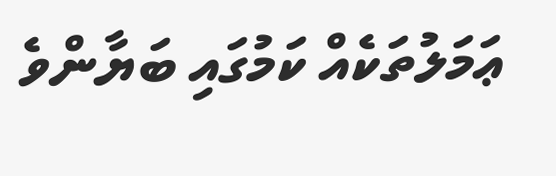ޢަމަލުތަކެއް ކަމުގައި ބަޔާންވެ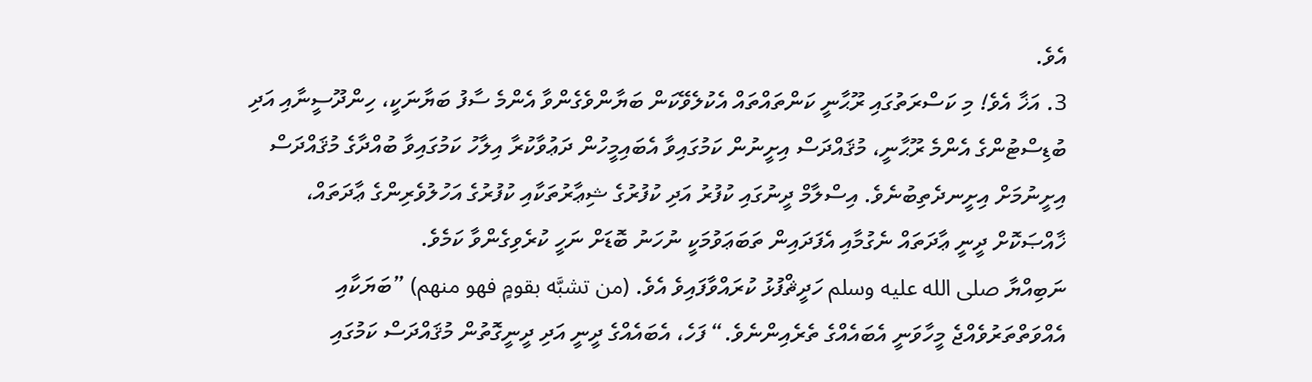އެވެ.
3. އަޚާ އެވެ! މި ކަސްރަތުގައި ރޫޙާނީ ކަންތައްތައް އެކުލެވޭކަން ބަޔާންވެގެންވާ އެންމެ ސާފު ބަޔާނަކީ، ހިންދޫސީނާއި އަދި ބުޑިސްޓުންގެ އެންމެ ރޫޙާނީ، މުޤައްދަސް އިށީނުން ކަމުގައިވާ އެބައިމީހުން ދަޢުވާކުރާ އިލާހު ކަމުގައިވާ ބުއްދާގެ މުޤައްދަސް އިށީނުމަށް އިށީނދެތިބުނެވެ. އިސްލާމް ދީނުގައި ކުފުރު އަދި ކުފުރުގެ ޝިޢާރުތަކާއި ކުފުރުގެ އަހުލުވެރިންގެ ޢާދަތައް، ޚާއްޞަކޮށް ދީނީ ޢާދަތައް ނެގުމާއި އެފަދައިން ތަބަޢަވުމަކީ ނުހަނު ބޮޑަށް ނަހީ ކުރެވިގެންވާ ކަމެވެ.
ނަބިއްޔާ صلى الله عليه وسلم ހަދީޘްފުޅު ކުރައްވާފައިވެ އެވެ. (من تشبَّه بقومٍ فهو منهم) ”ބަޔަކާއި އެއްވަތްތަރުވެއްޖެ މީހާވަނީ އެބައެއްގެ ތެރެއިންނެވެ.“ ފަހެ، އެބައެއްގެ ދީނީ އަދި ދީނީގޮތުން މުޤައްދަސް ކަމުގައި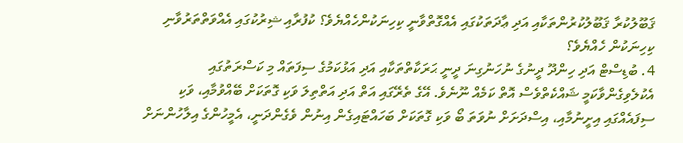ޤަބޫލުކުރާ ޤަބޫލުކުރުންތަކާއި އަދި ޢާދަތަކުގައި އެއްގޮތްވާނީ ކިހިނަކުންހެއްޔެވެ؟ ކުފުރާއި ޝިރުކުގައި އެއްވަތްތަރުވާނި ކިހިނަކުން ހެއްޔެވެ؟
4. ބުޑިސްޓް އަދި ހިންދޫ ދީނުގެ ނުހަނުގިނަ ދީނީ ޙަރަކާތްތަކާއި އަދި އަޅުކަމުގެ ސިފަތައް މި ކަސްރަތުގައި އެކުލެވިގެންވާކަމީ ޝައްކެތްވެސް އޮތް ކަމެއް ނޫނެވެ. އޭގެ ތެރޭގައި އަތް އަދި އަތްތިލަ ވަކި ގޮތަކަށް ބޭއްވުމާއި، ވަކި ސިފައެއްގައި އިށީނުމާއި، އިސްދަށަށް ނުވަތަ ބޯ ވަކި ގޮތަކަށް ބަހައްޓައިގެން އިނުން ވެގެންދަނީ، އެމީހުންގެ އިލާހުންނަށް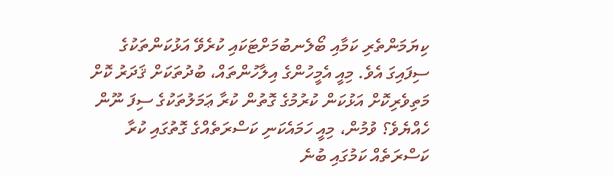ކިޔަމަންތެރި ކަމާއި ބޯލެނބުމަށްޓަކައި ކުރެވޭ އަޅުކަންތަކުގެ ސިފައިގަ އެވެ. މިއީ އެމީހުންގެ އިލާހުންތައް، ބުދުތަކަށް ޤަދަރު ކޮށް މަތިވެރިކޮށް އަޅުކަން ކުރުމުގެ ގޮތުން ކުރާ ޢަމަލުތަކުގެ ސިފަ ނޫން ހެއްޔެވެ؟ ވުމުން، މިއީ ހަމައެކަނި ކަސްރަތެއްގެ ގޮތުގައި ކުރާ ކަސްރަތެއް ކަމުގައި ބުނެ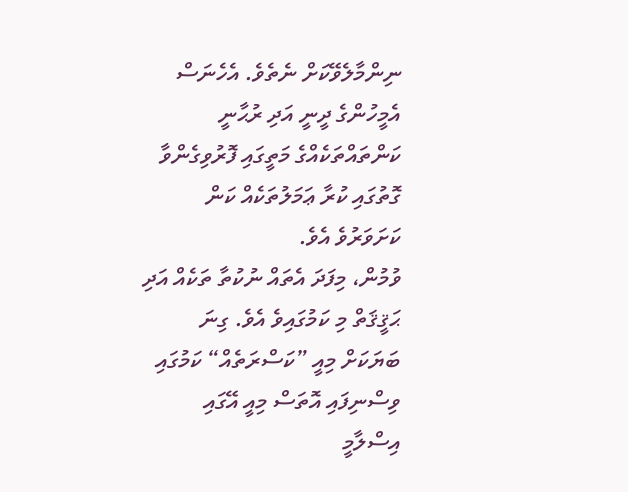ނިންމާލެވޭކަށް ނެތެވެ. އެހެނަސް އެމީހުންގެ ދީނީ އަދި ރުޙާނީ ކަންތައްތަކެއްގެ މަތީގައި ފޮރުވިގެންވާ ގޮތުގައި ކުރާ ޢަމަލުތަކެއް ކަން ކަށަވަރުވެ އެވެ.
ވުމުން، މިފަދަ އެތައް ނުކުތާ ތަކެއް އަދި ޙަޤީޤަތް މި ކަމުގައިވެ އެވެ. ގިނަ ބަޔަކަށް މިއީ ”ކަސްރަތެއް“ ކަމުގައި ވިސްނިފައި އޮތަސް މިއީ އޭގައި އިސްލާމީ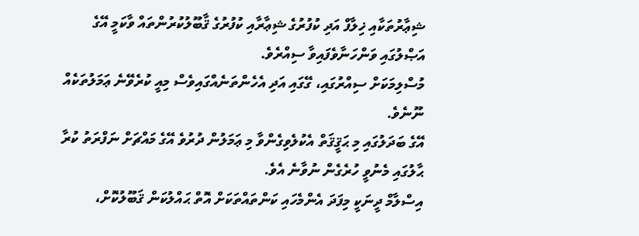ޝިޢާރުތަކާއި ޚިލާފް އަދި ކުފުރުގެ ޝިޢާރާއި ކުފުރުގެ ޤާބޫލުކުރުންތައް ވާކަމީ އޭގެ އަޞްލުގައި ވަންހަނާވެފައިވާ ސިއްރެވެ.
މުސްލިމަކަށް ސިއްރުގައި، ގޭގައި އަދި އެހެންތަނެއްގައިވެސް މިއީ ކުރެވޭނެ ޢަމަލުތަކެއް ނޫނެވެ.
އޭގެ ބަދަލުގައި މި ޙަޤީޤަތް އެކުލެވިގެންވާ މި ޢަމަލުން ދުރުވެ އޭގެ މައްޗަށް ނަފްރަތު ކުރާ ޙާލުގައި މެނުވީ ހުރެގެން ނުވާނެ އެވެ.
އިސްލާމް ދީނަކީ މިފަދަ އެންމެހައި ކަންތައްތަކަށް އޮތް ޙައްލުކަން ޤަބޫލުކޮށް،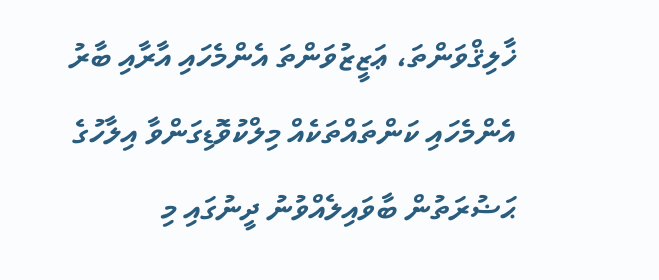ޚާލިޤްވަންތަ، ޢަޒީޒުވަންތަ އެންމެހައި އާރާއި ބާރު އެންމެހައި ކަންތައްތަކެއް މިލްކުވޮޑިގަންވާ އިލާހުގެ ޙަޟުރަތުން ބާވައިލެއްވުނު ދީނުގައި މި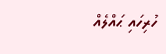ހުރިހައި ޙައްލެއް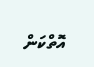އޮތްކަން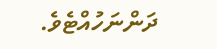ދަންނަހުއްޓެވެ.